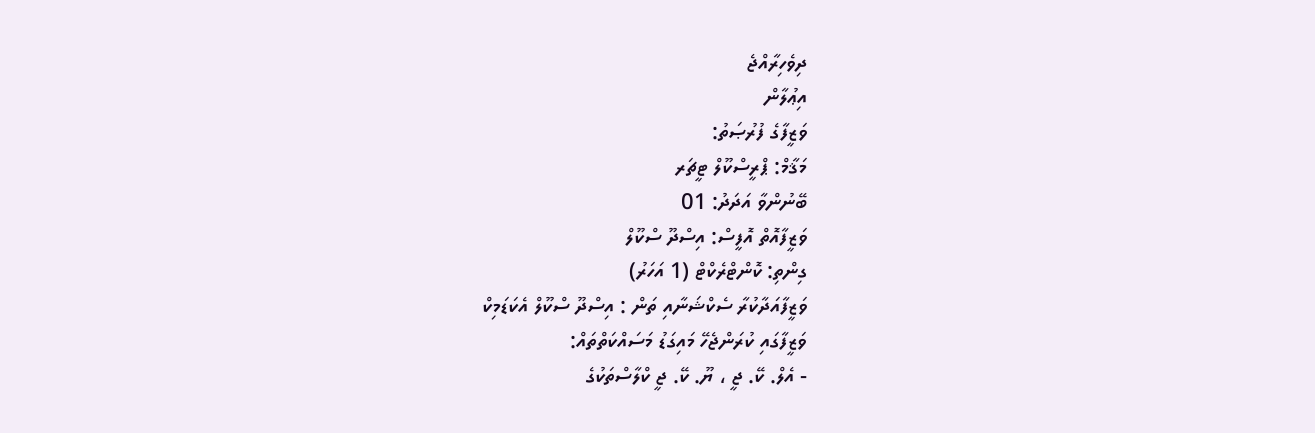ދިވެހިރާއްޖެ
އިޢުލާން
ވަޒީފާގެ ފުރުޞަތު:
މަޤާމް: ޕްރީސްކޫލް ޓީޗަރ
ބޭނުންވާ އަދަދު: 01
ވަޒީފާއޮތް އޮފީސް: އިސްދޫ ސްކޫލް
ގިންތި: ކޮންޓްރެކްޓް (1 އަހަރު)
ވަޒީފާއަދާކުރާ ސެކްޝަނާއި ތަން : އިސްދޫ ސްކޫލް އެކަޑަމިކް
ވަޒީފާގައި ކުރަންޖެހޭ މައިގަޑު މަސައްކަތްތައް:
- އެލް. ކޭ. ޖީ ، ޔޫ. ކޭ. ޖީ ކްލާސްތަކުގެ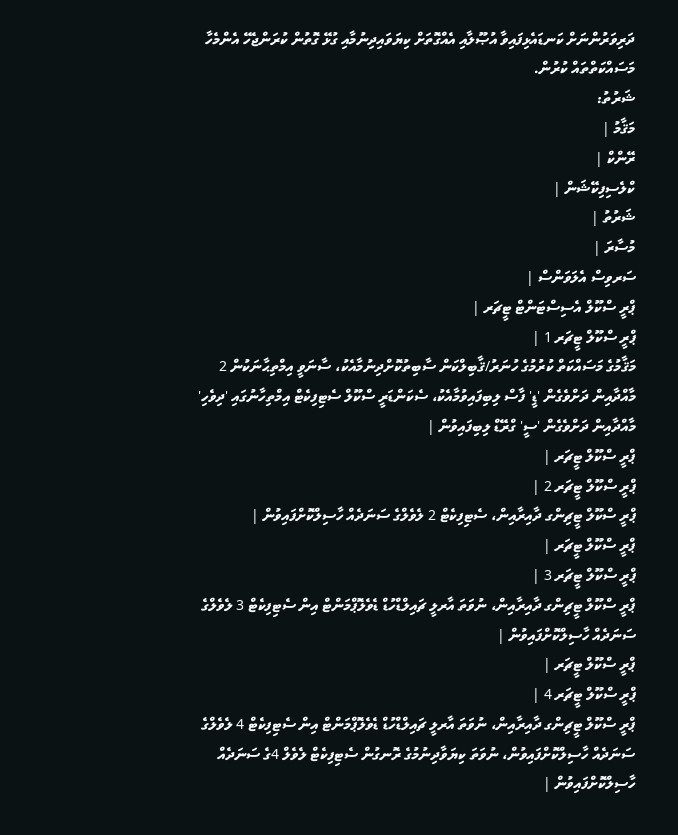ދަރިވަރުންނަށް ކަނޑައެޅިފައިވާ އުޞޫލާއި އެއްގޮތަށް ކިޔަވައިދިނުމާއި ގުޅޭ ގޮތުން ކުރަންޖެހޭ އެންމެހާ މަސައްކަތްތައް ކުރުން.
ޝަރުތު:
މަޤާމު |
ރޭންކް |
ކްލެސިފިކޭޝަން |
ޝަރުތު |
މުސާރަ |
ސަރވިސް އެލަވަންސް |
ޕްރީ ސްކޫލް އެސިސްޓަންޓް ޓީޗަރ |
ޕްރީ ސްކޫލް ޓީޗަރ 1 |
މަޤާމުގެ މަސައްކަތް ކުރުމުގެ ހުނަރު/ޤާބިލްކަން ސާބިތުކޮށްދިނުމާއެކު، ސާނަވީ އިމްތިޙާނަކުން 2 މާއްދާއިން ދަށްވެގެން 'ޑީ' ފާސް ލިބިފައިވުމާއެކު، ސެކަންޑަރީ ސްކޫލް ސެޓިފިކެޓް އިމްތިހާނުގައި 'ދިވެހި' މާއްދާއިން ދަށްވެގެން 'ސީ' ގްރޭޑް ލިބިފައިވުން |
ޕްރީ ސްކޫލް ޓީޗަރ |
ޕްރީ ސްކޫލް ޓީޗަރ 2 |
ޕްރީ ސްކޫލް ޓީޗިންގ ދާއިރާއިން، ސެޓިފިކެޓް 2 ލެވެލްގެ ސަނަދެއް ހާސިލްކޮށްފައިވުން |
ޕްރީ ސްކޫލް ޓީޗަރ |
ޕްރީ ސްކޫލް ޓީޗަރ 3 |
ޕްރީ ސްކޫލް ޓީޗިންގ ދާއިރާއިން، ނުވަތަ އާރލީ ޗައިލްޑްހުޑް ޑެވެލޮޕްމަންޓް އިން ސެޓިފިކެޓް 3 ލެވެލްގެ ސަނަދެއް ހާސިލްކޮށްފައިވުން |
ޕްރީ ސްކޫލް ޓީޗަރ |
ޕްރީ ސްކޫލް ޓީޗަރ 4 |
ޕްރީ ސްކޫލް ޓީޗިންގ ދާއިރާއިން، ނުވަތަ އާރލީ ޗައިލްޑްހުޑް ޑެވެލޮޕްމަންޓް އިން ސެޓިފިކެޓް 4 ލެވެލްގެ ސަނަދެއް ހާސިލްކޮށްފައިވުން، ނުވަތަ ކިޔަވާދިނުމުގެ ރޮނގުން ސެޓިފިކެޓް ލެވެލް 4ގެ ސަނަދެއް ހާސިލްކޮށްފައިވުން |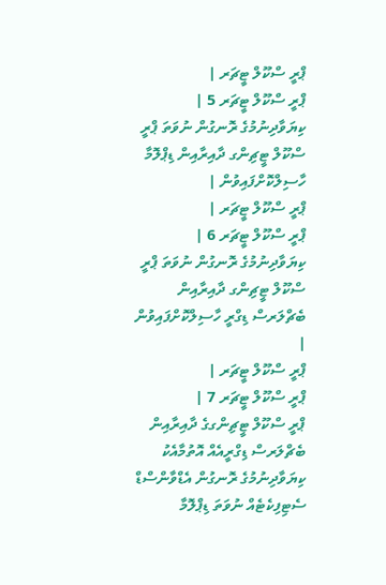ޕްރީ ސްކޫލް ޓީޗަރ |
ޕްރީ ސްކޫލް ޓީޗަރ 5 |
ކިޔަވާދިނުމުގެ ރޮނގުން ނުވަތަ ޕްރީ ސްކޫލް ޓީޗިންގ ދާއިރާއިން ޑިޕްލޮމާ ހާސިލްކޮށްފައިވުން |
ޕްރީ ސްކޫލް ޓީޗަރ |
ޕްރީ ސްކޫލް ޓީޗަރ 6 |
ކިޔަވާދިނުމުގެ ރޮނގުން ނުވަތަ ޕްރީ ސްކޫލް ޓީޗިންގ ދާއިރާއިން ބެޗްލަރސް ޑިގްރީ ހާސިލްކޮށްފައިވުން |
ޕްރީ ސްކޫލް ޓީޗަރ |
ޕްރީ ސްކޫލް ޓީޗަރ 7 |
ޕްރީ ސްކޫލް ޓީޗިންގގެ ދާއިރާއިން ބެޗްލަރސް ޑިގްރީއެއް އޮތުމާއެކު ކިޔަވާދިނުމުގެ ރޮނގުން އެޑްވާންސްޑް ސެޓިފިކެޓެއް ނުވަތަ ޑިޕްލޮމާ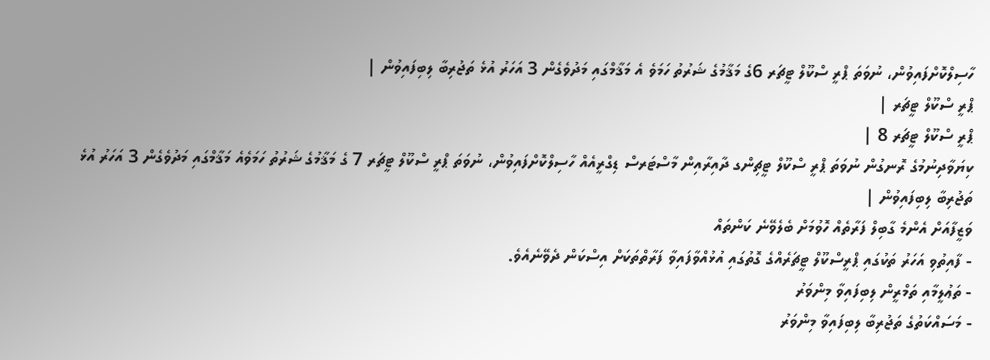ހާސިލްކޮށްފައިވުން، ނުވަތަ ޕްރީ ސްކޫލް ޓީޗަރ 6ގެ މަޤާމުގެ ޝަރުތު ހަމަވެ އެ މަޤާމްގައި މަދުވެގެން 3 އަހަރު އުޅެ ތަޖުރިބާ ލިބިފައިވުން |
ޕްރީ ސްކޫލް ޓީޗަރ |
ޕްރީ ސްކޫލް ޓީޗަރ 8 |
ކިޔަވާދިނުމުގެ ރޮނގުން ނުވަތަ ޕްރީ ސްކޫލް ޓީޗިންގ ދާއިރާއިން މާސްޓަރސް ޑިގްރީއެއް ހާސިލްކޮށްފައިވުން، ނުވަތަ ޕްރީ ސްކޫލް ޓީޗަރ 7 ގެ މަޤާމުގެ ޝަރުތު ހަމަވެއެ މަޤާމްގައި މަދުވެގެން 3 އަހަރު އުޅެ ތަޖުރިބާ ލިބިފައިވުން |
ވަޒީފާއަށް އެންމެ ގާބިލް ފަރާތެއް ހޮވުމަށް ބެލެވޭނެ ކަންތައް
- ފާއިތުވި އަހަރު ތަކުގައި ޕްރީސްކޫލް ޓީޗަރެއްގެ ގޮތުގައި އުޅުއްވާފައިވާ ފަރާތްތަކަށް އިސްކަން ދެވޭނެއެވެ.
- ތަޢުލީމާއި ތަމްރީން ލިބިފައިވާ މިންވަރު
- މަސައްކަތުގެ ތަޖުރިބާ ލިބިފައިވާ މިންވަރު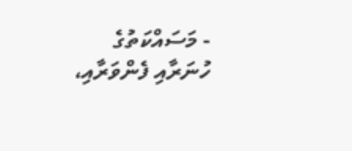- މަސައްކަތުގެ ހުނަރާއި ފެންވަރާއި،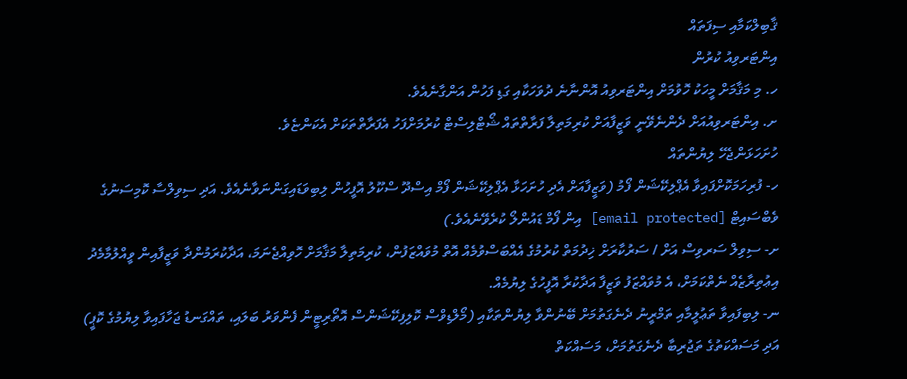ޤާބިލްކަމާއި ސިފަތައް
އިންޓަރވިއު ކުރުން
ހ. މި މަޤާމަށް މީހަކު ހޮވުމަށް އިންޓަރވިއު އޮންނާނެ ދުވަހަކާއި ގަޑި ފަހުން އަންގާނެއެވެ.
ށ. އިންޓަރވިއުއަށް ދެންނެވޭނީ ވަޒީފާއަށް ކުރިމަތިލާ ފަރާތްތައް ޝޯޓްލިސްޓް ކުރުމަށްފަހު އެފަރާތްތަކަށް އެކަންޏެވެ.
ހުށަހަޅަންޖެހޭ ލިޔުންތައް
ހ- ފުރިހަމަކޮށްފައިވާ އެޕްލިކޭޝަން ފޯމު (ވަޒީފާއަށް އެދި ހުށަހަޅާ އެޕްލިކޭޝަން ފޯމް އިސްދޫ ސްކޫލު އޮފީހުން ލިބިވަޑައިގަންނަވާނެއެވެ. އަދި ސިވިލްސާ ކޮމިސަނުގެ ވެބްސައިޓް [email protected] އިން ފޯމް ޑައުންލޯ ކުރެވޭނެއެވެ.)
ށ- ސިވިލް ސަރވިސް އަށް / ސަރުކާރަށް ޚިދުމަތް ކުރުމުގެ އެއްބަސްވުމެއް އޮތް މުވައްޒަފުން، ކުރިމަތިލާ މަޤާމަށް ހޮވިއްޖެނަމަ، އަދާކުރަމުންދާ ވަޒީފާއިން ވީއްލުމާމެދު އިޢުތިރާޒެއް ނެތްކަމަށް، އެ މުވައްޒަފު ވަޒީފާ އަދާކުރާ އޮފީހުގެ ލިޔުމެއް.
ނ- ލިބިފައިވާ ތަޢުލީމާއި ތަމްރީނު ދެނެގަތުމަށް ބޭނުންވާ ލިޔުންތަކާއި (މޯލްޑިވްސް ކޮލިފިކޭޝަންސް އޮތޯރިޓީން ފެންވަރު ބަލައި، ތައްގަނޑު ޖަހާފައިވާ ލިޔުމުގެ ކޮޕީ) އަދި މަސައްކަތުގެ ތަޖުރިބާ ދެނެގަތުމަށް، މަސައްކަތް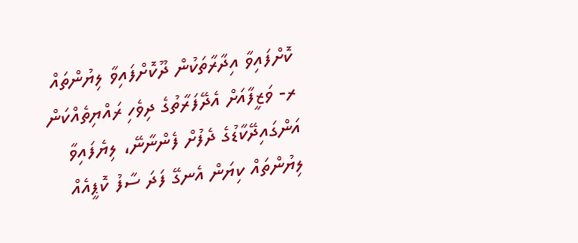ކޮށްފައިވާ އިދާރާތަކުން ދޫކޮށްފައިވާ ލިޔުންތައް
ރ- ވަޒީފާއަށް އެދޭފަރާތުގެ ދިވެހި ރައްޔިތެއްކަން އަންގައިދޭކާޑުގެ ދެފުށް ފެންނާނޭ، ލިޔެފައިވާ ލިޔުންތައް ކިޔަން އެނގޭ ފަދަ ސާފު ކޮޕީއެއް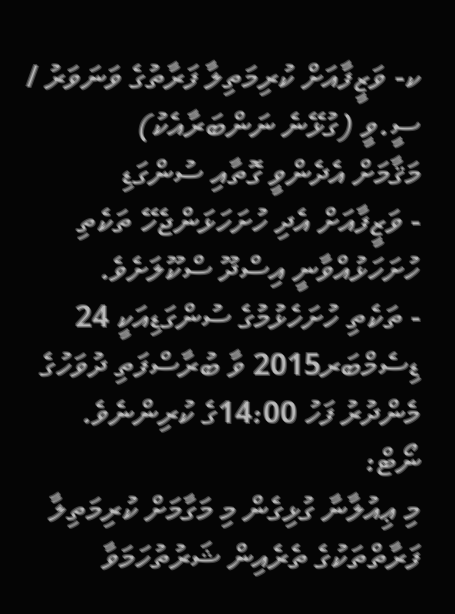ކ- ވަޒީފާއަށް ކުރިމަތިލާ ފަރާތުގެ ވަނަވަރު / ސީ.ވީ (ގުޅޭނެ ނަންބަރާއެކު)
މަޤާމަށް އެދެންވީ ގޮތާއި ސުންގަޑި
- ވަޒީފާއަށް އެދި ހުށަހަޅަންޖެހޭ ތަކެތި ހުށަހަޅުއްވާނީ އިސްދޫ ސްކޫލަށެވެ.
- ތަކެތި ހުށަހެޅުމުގެ ސުންގަޑިއަކީ 24 ޑިސެމްބަރ2015 ވާ ބުރާސްފަތި ދުވަހުގެ މެންދުރު ފަހު 14:00ގެ ކުރިންނެވެ.
ނޯޓް:
މި ޢިއުލާނާ ގުޅިގެން މި މަގާމަށް ކުރިމަތިލާ ފަރާތްތަކުގެ ތެރެއިން ޝަރުތުހަމަވާ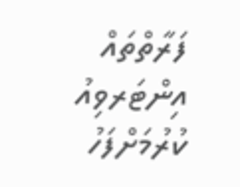ފަރާތްތައް އިންޓަރވިއު ކުރުމަށްފަހު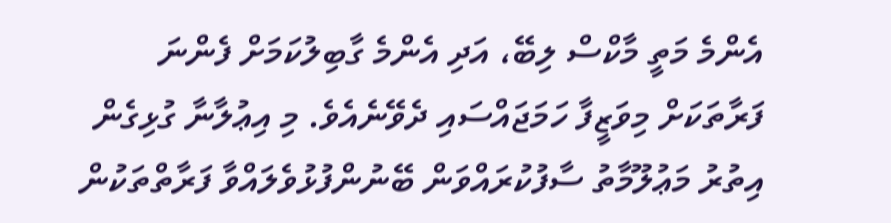އެންމެ މަތީ މާކްސް ލިބޭ، އަދި އެންމެ ގާބިލުކަމަށް ފެންނަ ފަރާތަކަށް މިވަޒީފާ ހަމަޖައްސައި ދެވޭނެއެވެ. މި އިޢުލާނާ ގުޅިގެން އިތުރު މަޢުލޫމާތު ސާފުކުރައްވަން ބޭނުންފުޅުވެލައްވާ ފަރާތްތަކުން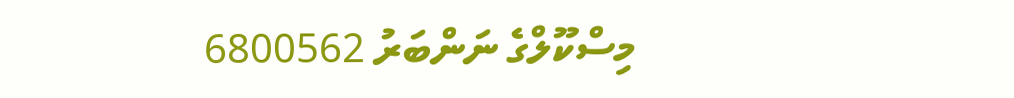މިސްކޫލްގެ ނަންބަރު 6800562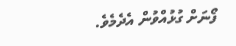ފޯނަށް ގުޅުއްވުން އެދެމެވެ.